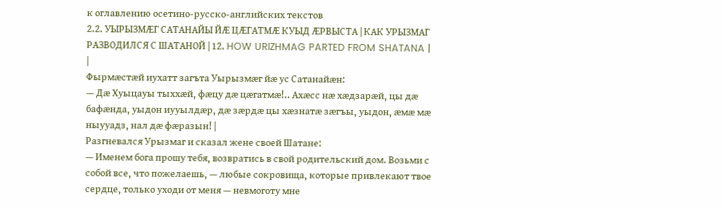к оглавлению осетино-русско-английских текстов
2.2. УЫРЫЗМӔГ САТАНАЙЫ ЙӔ ЦӔГАТМӔ КУЫД ӔРВЫСТА | КАК УРЫЗМАГ РАЗВОДИЛСЯ С ШАТАНОЙ | 12. HOW URIZHMAG PARTED FROM SHATANA | |
Фырмӕстӕй иухатт загъта Уырызмæг йӕ ус Сатанайӕн:
— Дӕ Хуыцауы тыххӕй, фӕцу дӕ цӕгатмӕ!.. Ахӕсс нӕ хӕдзарӕй, цы дӕ бафӕнда, уыдон иууылдӕр, дӕ зӕрдӕ цы хӕзнатӕ зӕгъы, уыдон, ӕмӕ мӕ ныууадз, нал дӕ фӕразын! |
Разгневался Урызмаг и сказал жене своей Шатане:
— Именем бога прошу тебя, возвратись в свой родительский дом. Возьми с собой все, что пожелаешь, — любые сокровища, которые привлекают твое сердце, только уходи от меня — невмоготу мне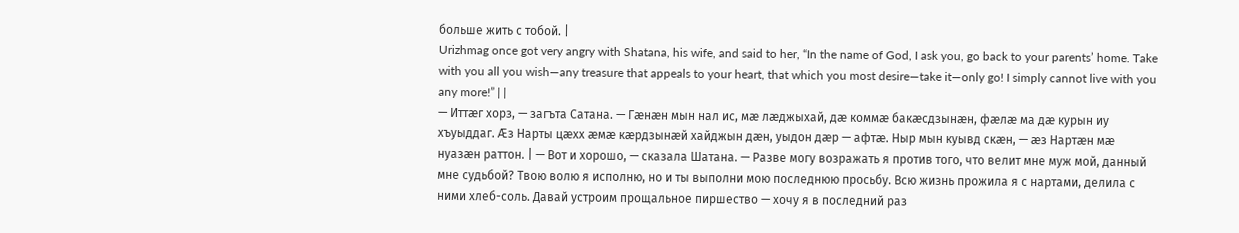больше жить с тобой. |
Urizhmag once got very angry with Shatana, his wife, and said to her, “In the name of God, I ask you, go back to your parents’ home. Take with you all you wish—any treasure that appeals to your heart, that which you most desire—take it—only go! I simply cannot live with you any more!” | |
— Иттӕг хорз, — загъта Сатана. — Гӕнӕн мын нал ис, мӕ лæджыхай, дӕ коммӕ бакӕсдзынӕн, фӕлӕ ма дӕ курын иу хъуыддаг. Ӕз Нарты цӕхх ӕмӕ кӕрдзынӕй хайджын дӕн, уыдон дӕр — афтӕ. Ныр мын куывд скӕн, — ӕз Нартӕн мӕ нуазæн раттон. | — Вот и хорошо, — сказала Шатана. — Разве могу возражать я против того, что велит мне муж мой, данный мне судьбой? Твою волю я исполню, но и ты выполни мою последнюю просьбу. Всю жизнь прожила я с нартами, делила с ними хлеб-соль. Давай устроим прощальное пиршество — хочу я в последний раз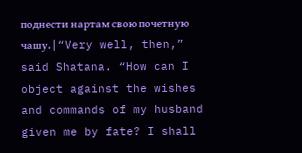поднести нартам свою почетную чашу. | “Very well, then,” said Shatana. “How can I object against the wishes and commands of my husband given me by fate? I shall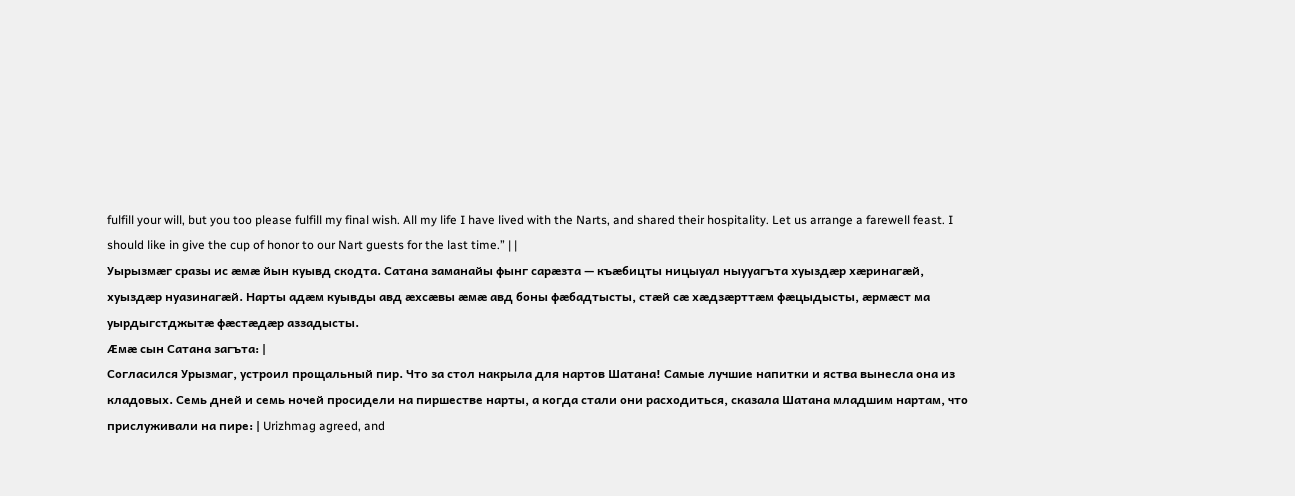fulfill your will, but you too please fulfill my final wish. All my life I have lived with the Narts, and shared their hospitality. Let us arrange a farewell feast. I should like in give the cup of honor to our Nart guests for the last time.” | |
Уырызмӕг сразы ис ӕмӕ йын куывд скодта. Сатана заманайы фынг сарӕзта — къӕбицты ницыуал ныууагъта хуыздæр хӕринагӕй, хуыздӕр нуазинагӕй. Нарты адӕм куывды авд ӕхсӕвы ӕмӕ авд боны фӕбадтысты, стӕй сӕ хæдзӕрттӕм фӕцыдысты, ӕрмӕст ма уырдыгстджытӕ фӕстӕдӕр аззадысты.
Ӕмӕ сын Сатана загъта: |
Согласился Урызмаг, устроил прощальный пир. Что за стол накрыла для нартов Шатана! Самые лучшие напитки и яства вынесла она из кладовых. Семь дней и семь ночей просидели на пиршестве нарты, а когда стали они расходиться, сказала Шатана младшим нартам, что прислуживали на пире: | Urizhmag agreed, and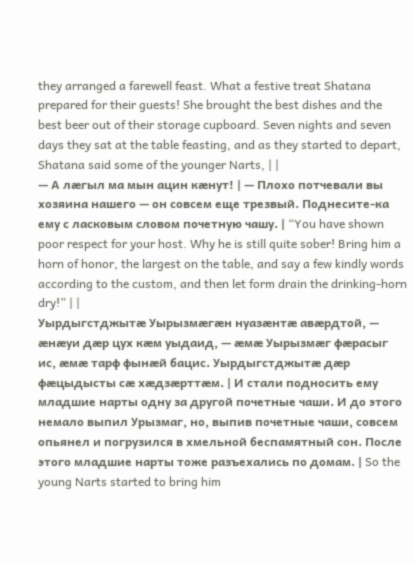they arranged a farewell feast. What a festive treat Shatana prepared for their guests! She brought the best dishes and the best beer out of their storage cupboard. Seven nights and seven days they sat at the table feasting, and as they started to depart, Shatana said some of the younger Narts, | |
— А лӕгыл ма мын ацин кӕнут! | — Плохо потчевали вы хозяина нашего — он совсем еще трезвый. Поднесите-ка ему с ласковым словом почетную чашу. | “You have shown poor respect for your host. Why he is still quite sober! Bring him a horn of honor, the largest on the table, and say a few kindly words according to the custom, and then let form drain the drinking-horn dry!” | |
Уырдыгстджытӕ Уырызмӕгӕн нуазӕнтӕ авӕрдтой, — ӕнӕуи дӕр цух кæм уыдаид, — ӕмӕ Уырызмӕг фӕрасыг ис, ӕмӕ тарф фынӕй бацис. Уырдыгстджытӕ дӕр фӕцыдысты сӕ хӕдзӕрттӕм. | И стали подносить ему младшие нарты одну за другой почетные чаши. И до этого немало выпил Урызмаг, но, выпив почетные чаши, совсем опьянел и погрузился в хмельной беспамятный сон. После этого младшие нарты тоже разъехались по домам. | So the young Narts started to bring him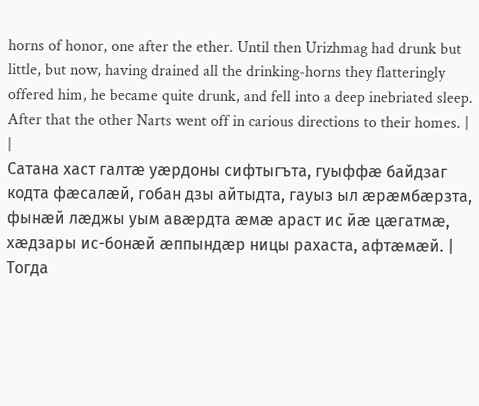horns of honor, one after the ether. Until then Urizhmag had drunk but little, but now, having drained all the drinking-horns they flatteringly offered him, he became quite drunk, and fell into a deep inebriated sleep. After that the other Narts went off in carious directions to their homes. | |
Сатана хаст галтӕ уӕрдоны сифтыгъта, гуыффӕ байдзаг кодта фӕсалӕй, гобан дзы айтыдта, гауыз ыл ӕрӕмбӕрзта, фынӕй лæджы уым авӕрдта ӕмӕ араст ис йӕ цӕгатмӕ, хӕдзары ис-бонӕй æппындæр ницы рахаста, афтӕмӕй. | Тогда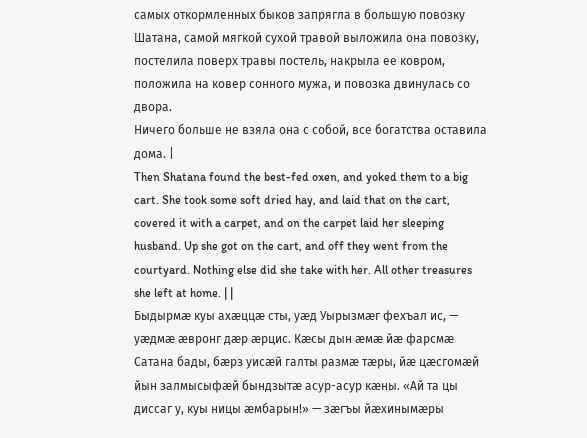самых откормленных быков запрягла в большую повозку Шатана, самой мягкой сухой травой выложила она повозку, постелила поверх травы постель, накрыла ее ковром, положила на ковер сонного мужа, и повозка двинулась со двора.
Ничего больше не взяла она с собой, все богатства оставила дома. |
Then Shatana found the best-fed oxen, and yoked them to a big cart. She took some soft dried hay, and laid that on the cart, covered it with a carpet, and on the carpet laid her sleeping husband. Up she got on the cart, and off they went from the courtyard. Nothing else did she take with her. All other treasures she left at home. | |
Быдырмӕ куы ахӕццӕ сты, уӕд Уырызмӕг фехъал ис, — уæдмӕ ӕвронг дӕр ӕрцис. Кӕсы дын ӕмӕ йӕ фарсмӕ Сатана бады, бæрз уисӕй галты размӕ тӕры, йӕ цӕсгомӕй йын залмысыфæй бындзытӕ асур-асур кӕны. «Ай та цы диссаг у, куы ницы ӕмбарын!» — зӕгъы йӕхинымӕры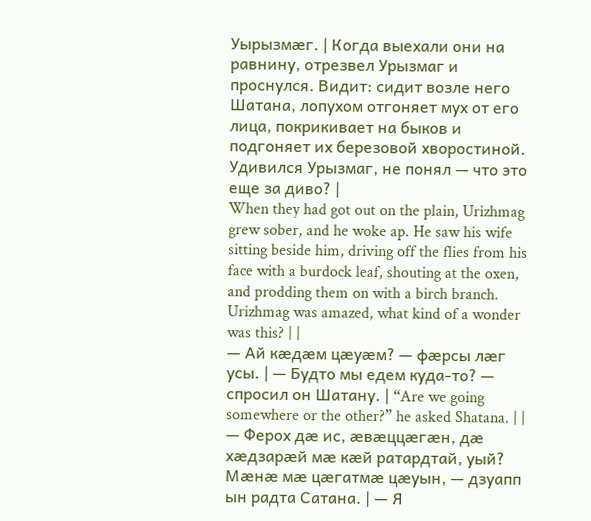Уырызмӕг. | Когда выехали они на равнину, отрезвел Урызмаг и проснулся. Видит: сидит возле него Шатана, лопухом отгоняет мух от его лица, покрикивает на быков и подгоняет их березовой хворостиной.
Удивился Урызмаг, не понял — что это еще за диво? |
When they had got out on the plain, Urizhmag grew sober, and he woke ap. He saw his wife sitting beside him, driving off the flies from his face with a burdock leaf, shouting at the oxen, and prodding them on with a birch branch. Urizhmag was amazed, what kind of a wonder was this? | |
— Ай кæдӕм цӕуӕм? — фӕрсы лӕг усы. | — Будто мы едем куда-то? — спросил он Шатану. | “Are we going somewhere or the other?” he asked Shatana. | |
— Ферох дӕ ис, ӕвӕццӕгӕн, дӕ хæдзарӕй мӕ кӕй ратардтай, уый? Мӕнӕ мӕ цӕгатмӕ цӕуын, — дзуапп ын радта Сатана. | — Я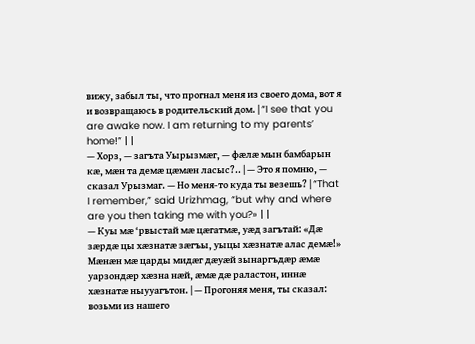вижу, забыл ты, что прогнал меня из своего дома, вот я и возвращаюсь в родительский дом. | “I see that you are awake now. I am returning to my parents’ home!” | |
— Хорз, — загъта Уырызмæг, — фæлӕ мын бамбарын кӕ, мӕн та демӕ цӕмӕн ласыс?.. | — Это я помню, — сказал Урызмаг. — Но меня-то куда ты везешь? | “That I remember,” said Urizhmag, “but why and where are you then taking me with you?» | |
— Куы мӕ ‘рвыстай мӕ цӕгатмӕ, уӕд загътай: «Дӕ зæрдæ цы хӕзнатӕ зæгъы, уыцы хӕзнатӕ алас демӕ!» Мӕнæн мӕ царды мидӕг дӕуæй зынаргъдӕр ӕмӕ уарзондӕр хӕзна нӕй, ӕмӕ дӕ раластон, иннӕ хæзнатӕ ныууагътон. | — Прогоняя меня, ты сказал: возьми из нашего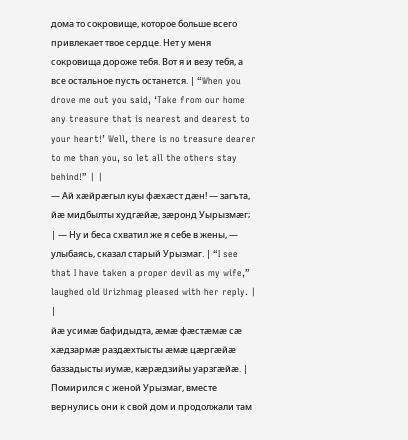дома то сокровище, которое больше всего привлекает твое сердце. Нет у меня сокровища дороже тебя. Вот я и везу тебя, а все остальное пусть останется. | “When you drove me out you said, ‘Take from our home any treasure that is nearest and dearest to your heart!’ Well, there is no treasure dearer to me than you, so let all the others stay behind!” | |
— Ай хæйрӕгыл куы фӕхæст дӕн! — загъта, йӕ мидбылты худгӕйӕ, зӕронд Уырызмӕг; | — Ну и беса схватил же я себе в жены, — улыбаясь, сказал старый Урызмаг. | “I see that I have taken a proper devil as my wife,” laughed old Urizhmag pleased with her reply. | |
йӕ усимӕ бафидыдта, ӕмӕ фӕстӕмӕ сӕ хæдзармæ раздӕхтысты ӕмӕ цӕргӕйӕ баззадысты иумӕ, кæрæдзийы уарзгӕйæ. | Помирился с женой Урызмаг, вместе вернулись они к свой дом и продолжали там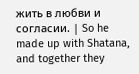жить в любви и согласии. | So he made up with Shatana, and together they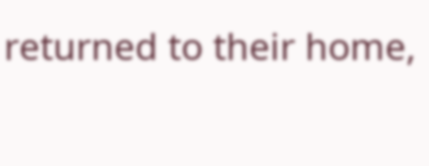returned to their home,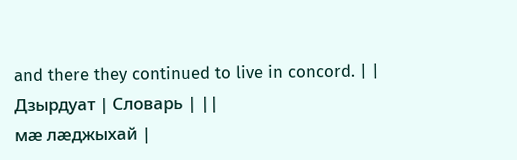and there they continued to live in concord. | |
Дзырдуат | Словарь | ||
мӕ лæджыхай |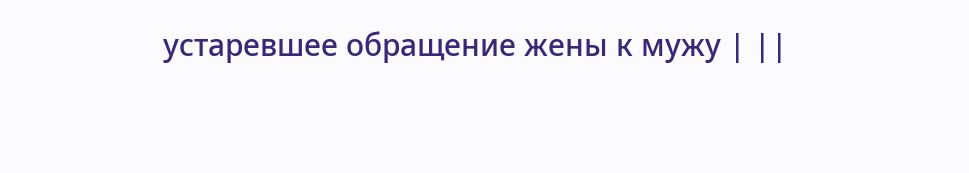устаревшее обращение жены к мужу | ||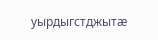уырдыгстджытӕ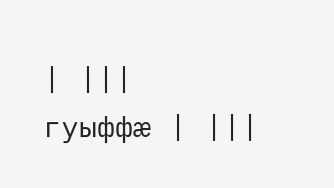| |||
гуыффӕ | |||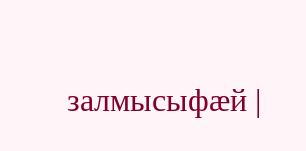залмысыфæй |